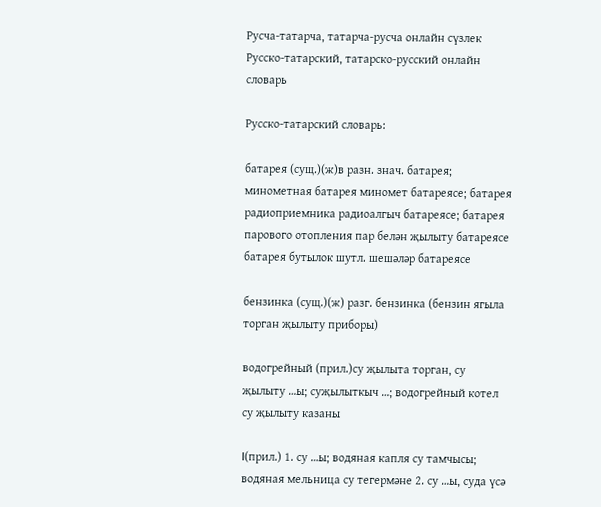Русча-татарча, татарча-русча онлайн сүзлек
Русско-татарский, татарско-русский онлайн словарь

Русско-татарский словарь:

батарея (сущ.)(ж)в разн. знач. батарея; минометная батарея миномет батареясе; батарея радиоприемника радиоалгыч батареясе; батарея парового отопления пар белән җылыту батареясе батарея бутылок шутл. шешәләр батареясе

бензинка (сущ.)(ж) разг. бензинка (бензин ягыла торган җылыту приборы)

водогрейный (прил.)су җылыта торган, су җылыту …ы; суҗылыткыч …; водогрейный котел су җылыту казаны

I(прил.) 1. су …ы; водяная капля су тамчысы; водяная мельница су тегермәне 2. су …ы, суда үсә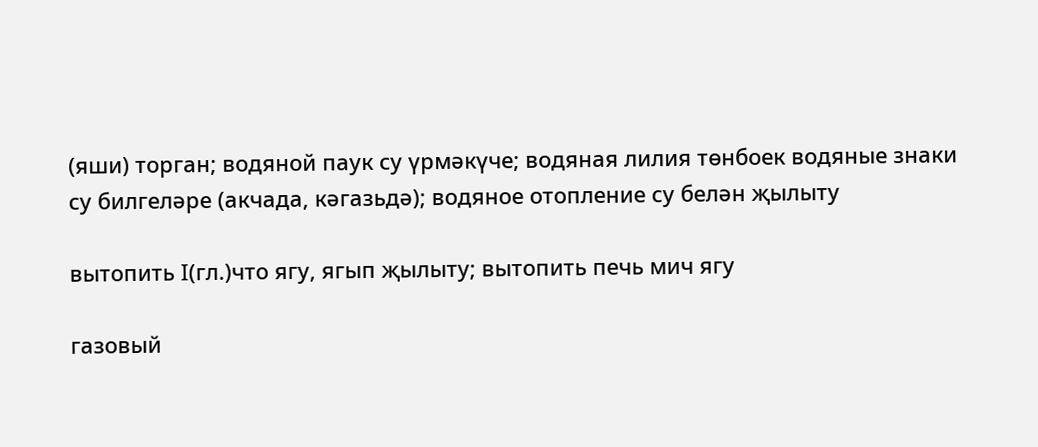(яши) торган; водяной паук су үрмәкүче; водяная лилия төнбоек водяные знаки су билгеләре (акчада, кәгазьдә); водяное отопление су белән җылыту

вытопить I(гл.)что ягу, ягып җылыту; вытопить печь мич ягу

газовый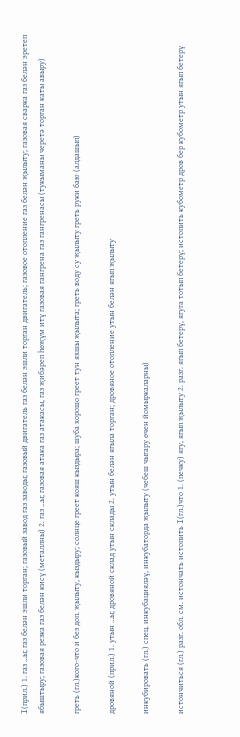I(прил.) 1. газ …ы; газ белән эшли торган; газовый завод газ заводы; газовый двигатель газ белән эшли торган двигатель; газовое отопление газ белән җылыту; газовая сварка газ белән эретеп ябыштыру; газовая резка газ белән кисү (металлны) 2. газ …ы; газовая атака газ атакасы, газ җибәреп һөҗүм итү газовая гангрена газ гангренасы (тукыманы черетә торган каты авыру)

греть (гл.)кого-что и без доп. җылыту, кыздыру; солнце греет кояш кыздыра; шуба хорошо греет тун яхшы җылыта; греть воду су җылыту греть руки баю (алдашып)

дровяной (прил.) 1. утын …ы; дровяной склад утын склады 2. утын белән ягыла торган; дровяное отопление утын белән ягып җылыту

инкубировать (гл.) спец. инкубацияләү, инкубаторда җылыту (чебеш чыгару өчен йомыркаларны)

истончиться (гл.) разг. обл. см. истончать истопить I(гл.)что 1. (печку) ягу, ягып җылыту 2. разг. ягып бетерү, ягуга тотып бетерү; истопить кубометр дров бер кубометр утын ягып бетерү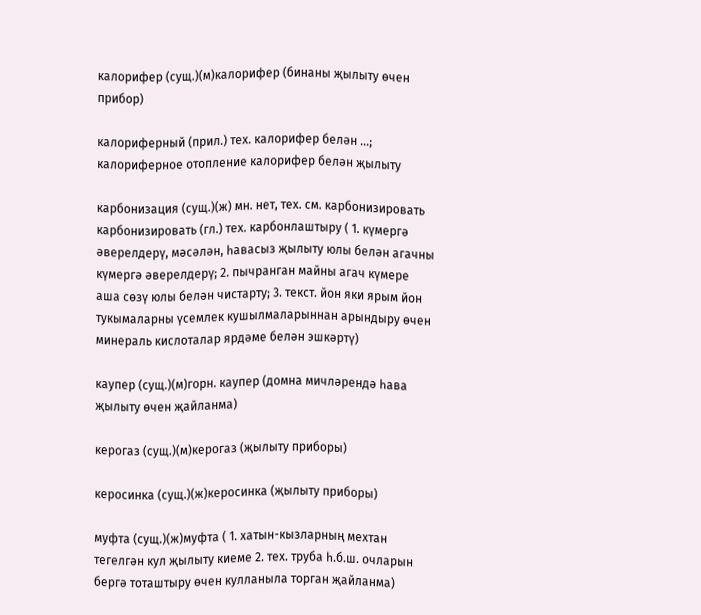калорифер (сущ.)(м)калорифер (бинаны җылыту өчен прибор)

калориферный (прил.) тех. калорифер белән ...; калориферное отопление калорифер белән җылыту

карбонизация (сущ.)(ж) мн. нет, тех. см. карбонизировать карбонизировать (гл.) тех. карбонлаштыру ( 1. күмергә әверелдерү, мәсәлән, һавасыз җылыту юлы белән агачны күмергә әверелдерү; 2. пычранган майны агач күмере аша сөзү юлы белән чистарту; 3. текст. йон яки ярым йон тукымаларны үсемлек кушылмаларыннан арындыру өчен минераль кислоталар ярдәме белән эшкәртү)

каупер (сущ.)(м)горн. каупер (домна мичләрендә һава җылыту өчен җайланма)

керогаз (сущ.)(м)керогаз (җылыту приборы)

керосинка (сущ.)(ж)керосинка (җылыту приборы)

муфта (сущ.)(ж)муфта ( 1. хатын-кызларның мехтан тегелгән кул җылыту киеме 2. тех. труба һ.б.ш. очларын бергә тоташтыру өчен кулланыла торган җайланма)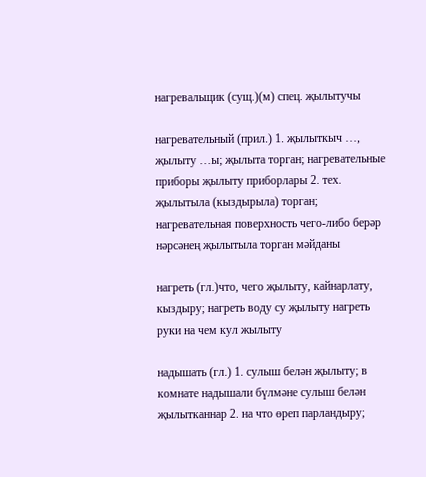нагревальщик (сущ.)(м) спец. җылытучы

нагревательный (прил.) 1. җылыткыч …, җылыту …ы; җылыта торган; нагревательные приборы җылыту приборлары 2. тех. җылытыла (кыздырыла) торган; нагревательная поверхность чего-либо берәр нәрсәнең җылытыла торган мәйданы

нагреть (гл.)что, чего җылыту, кайнарлату, кыздыру; нагреть воду су җылыту нагреть руки на чем кул жылыту

надышать (гл.) 1. сулыш белән җылыту; в комнате надышали бүлмәне сулыш белән җылытканнар 2. на что өреп парландыру;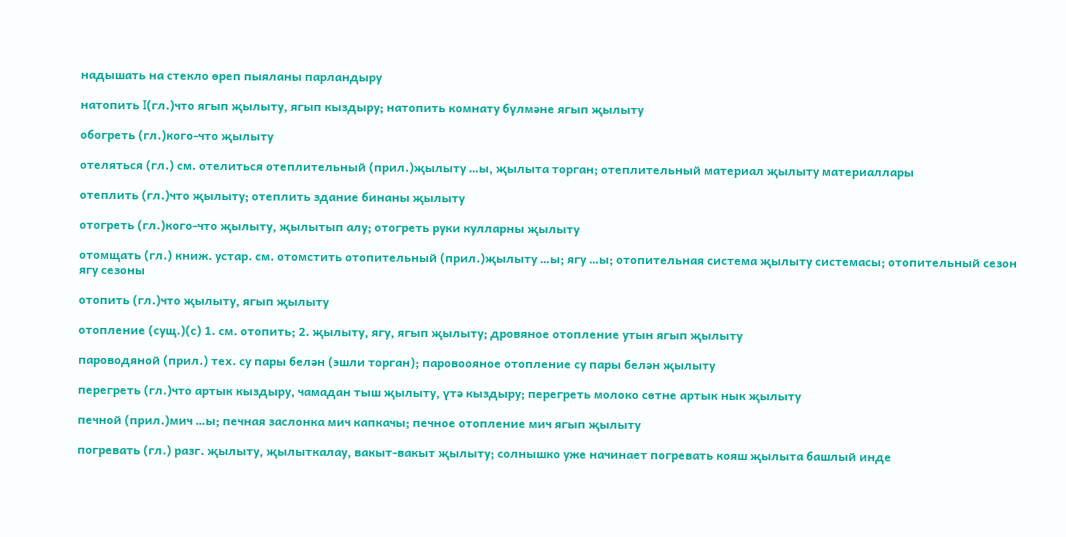надышать на стекло өреп пыяланы парландыру

натопить I(гл.)что ягып җылыту, ягып кыздыру; натопить комнату бүлмәне ягып җылыту

обогреть (гл.)кого-что җылыту

отеляться (гл.) см. отелиться отеплительный (прил.)җылыту …ы, җылыта торган; отеплительный материал җылыту материаллары

отеплить (гл.)что җылыту; отеплить здание бинаны җылыту

отогреть (гл.)кого-что җылыту, җылытып алу; отогреть руки кулларны җылыту

отомщать (гл.) книж. устар. см. отомстить отопительный (прил.)җылыту …ы; ягу …ы; отопительная система җылыту системасы; отопительный сезон ягу сезоны

отопить (гл.)что җылыту, ягып җылыту

отопление (сущ.)(с) 1. см. отопить; 2. җылыту, ягу, ягып җылыту; дровяное отопление утын ягып җылыту

пароводяной (прил.) тех. су пары белән (эшли торган); паровоояное отопление су пары белән җылыту

перегреть (гл.)что артык кыздыру, чамадан тыш җылыту, үтә кыздыру; перегреть молоко сөтне артык нык җылыту

печной (прил.)мич …ы; печная заслонка мич капкачы; печное отопление мич ягып җылыту

погревать (гл.) разг. җылыту, җылыткалау, вакыт-вакыт җылыту; солнышко уже начинает погревать кояш җылыта башлый инде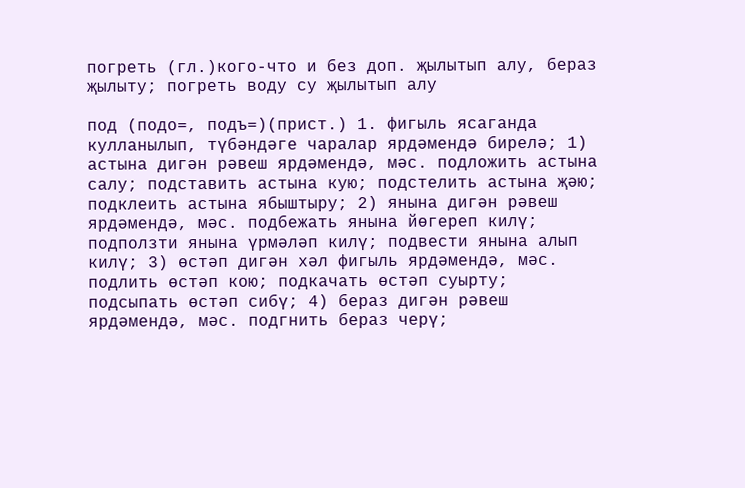погреть (гл.)кого-что и без доп. җылытып алу, бераз җылыту; погреть воду су җылытып алу

под (подо=, подъ=)(прист.) 1. фигыль ясаганда кулланылып, түбәндәге чаралар ярдәмендә бирелә; 1) астына дигән рәвеш ярдәмендә, мәс. подложить астына салу; подставить астына кую; подстелить астына җәю; подклеить астына ябыштыру; 2) янына дигән рәвеш ярдәмендә, мәс. подбежать янына йөгереп килү; подползти янына үрмәләп килү; подвести янына алып килү; 3) өстәп дигән хәл фигыль ярдәмендә, мәс. подлить өстәп кою; подкачать өстәп суырту; подсыпать өстәп сибү; 4) бераз дигән рәвеш ярдәмендә, мәс. подгнить бераз черү;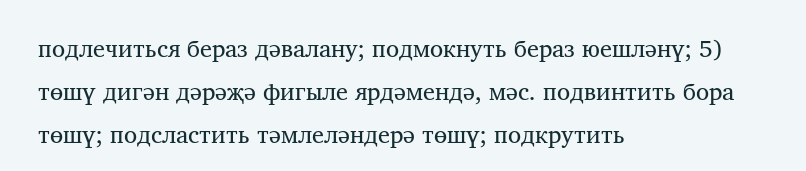подлечиться бераз дәвалану; подмокнуть бераз юешләнү; 5) төшү дигән дәрәҗә фигыле ярдәмендә, мәс. подвинтить бора төшү; подсластить тәмлеләндерә төшү; подкрутить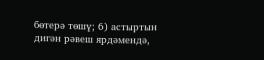бөтерә төшү; 6) астыртын дигән рәвеш ярдәмендә,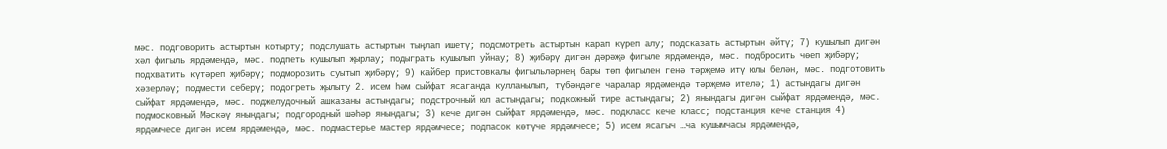мәс. подговорить астыртын котырту; подслушать астыртын тыңлап ишетү; подсмотреть астыртын карап күреп алу; подсказать астыртын әйтү; 7) кушылып дигән хәл фигыль ярдәмендә, мәс. подпеть кушылып җырлау; подыграть кушылып уйнау; 8) җибәрү дигән дәрәҗә фигыле ярдәмендә, мәс. подбросить чөеп җибәрү; подхватить күтәреп җибәрү; подморозить суытып җибәрү; 9) кайбер пристовкалы фигыльләрнең бары төп фигылен генә тәрҗемә итү юлы белән, мәс. подготовить хәзерләү; подмести себерү; подогреть җылыту 2. исем һәм сыйфат ясаганда кулланылып, түбәндәге чаралар ярдәмендә тәрҗемә ителә; 1) астындагы дигән сыйфат ярдәмендә, мәс. поджелудочный ашказаны астындагы; подстрочный юл астындагы; подкожный тире астындагы; 2) янындагы дигән сыйфат ярдәмендә, мәс. подмосковный Мәскәү янындагы; подгородный шәһәр янындагы; 3) кече дигән сыйфат ярдәмендә, мәс. подкласс кече класс; подстанция кече станция 4) ярдәмчесе дигән исем ярдәмендә, мәс. подмастерье мастер ярдәмчесе; подпасок көтүче ярдәмчесе; 5) исем ясагыч …ча кушымчасы ярдәмендә,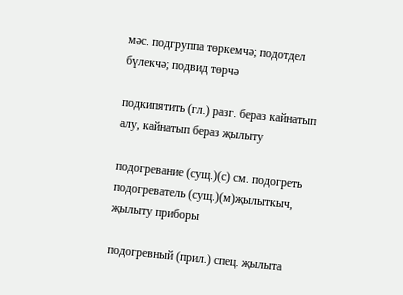мәс. подгруппа төркемчә; подотдел бүлекчә; подвид төрчә

подкипятить (гл.) разг. бераз кайнатып алу, кайнатып бераз җылыту

подогревание (сущ.)(с) см. подогреть подогреватель (сущ.)(м)җылыткыч, җылыту приборы

подогревный (прил.) спец. җылыта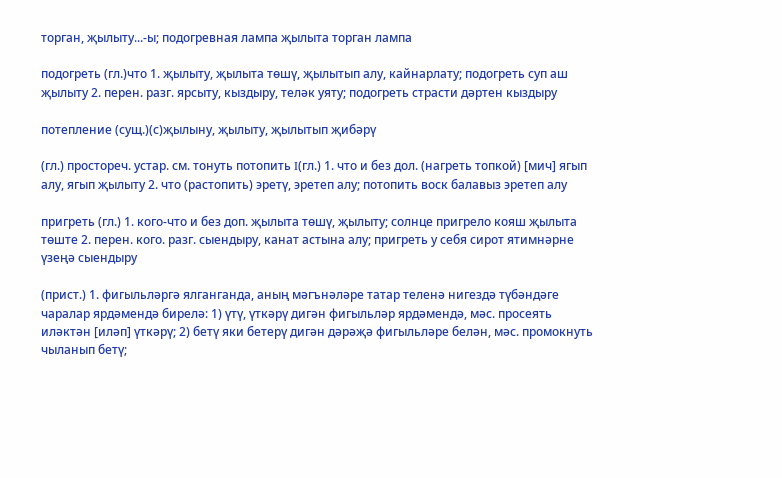торган, җылыту...-ы; подогревная лампа җылыта торган лампа

подогреть (гл.)что 1. җылыту, җылыта төшү, җылытып алу, кайнарлату; подогреть суп аш җылыту 2. перен. разг. ярсыту, кыздыру, теләк уяту; подогреть страсти дәртен кыздыру

потепление (сущ.)(с)җылыну, җылыту, җылытып җибәрү

(гл.) простореч. устар. см. тонуть потопить I(гл.) 1. что и без дол. (нагреть топкой) [мич] ягып алу, ягып җылыту 2. что (растопить) эретү, эретеп алу; потопить воск балавыз эретеп алу

пригреть (гл.) 1. кого-что и без доп. җылыта төшү, җылыту; солнце пригрело кояш җылыта төште 2. перен. кого. разг. сыендыру, канат астына алу; пригреть у себя сирот ятимнәрне үзеңә сыендыру

(прист.) 1. фигыльләргә ялганганда, аның мәгънәләре татар теленә нигездә түбәндәге чаралар ярдәмендә бирелә: 1) үтү, үткәрү дигән фигыльләр ярдәмендә, мәс. просеять иләктән [иләп] үткәрү; 2) бетү яки бетерү дигән дәрәҗә фигыльләре белән, мәс. промокнуть чыланып бетү;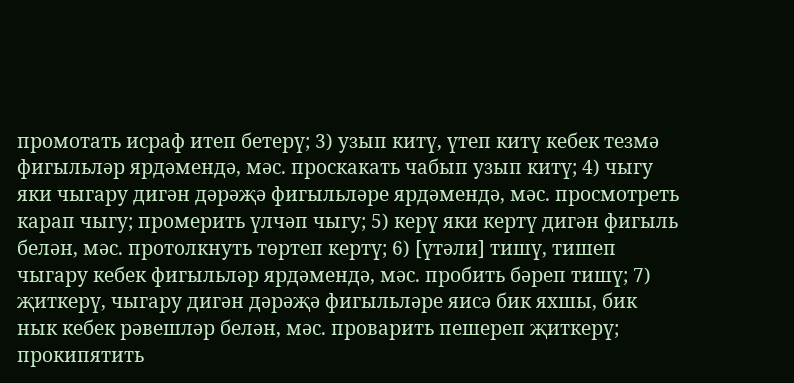промотать исраф итеп бетерү; 3) узып китү, үтеп китү кебек тезмә фигыльләр ярдәмендә, мәс. проскакать чабып узып китү; 4) чыгу яки чыгару дигән дәрәҗә фигыльләре ярдәмендә, мәс. просмотреть карап чыгу; промерить үлчәп чыгу; 5) керү яки кертү дигән фигыль белән, мәс. протолкнуть төртеп кертү; 6) [үтәли] тишү, тишеп чыгару кебек фигыльләр ярдәмендә, мәс. пробить бәреп тишү; 7) җиткерү, чыгару дигән дәрәҗә фигыльләре яисә бик яхшы, бик нык кебек рәвешләр белән, мәс. проварить пешереп җиткерү; прокипятить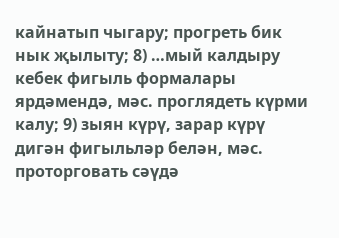кайнатып чыгару; прогреть бик нык җылыту; 8) …мый калдыру кебек фигыль формалары ярдәмендә, мәс. проглядеть күрми калу; 9) зыян күрү, зарар күрү дигән фигыльләр белән, мәс. проторговать сәүдә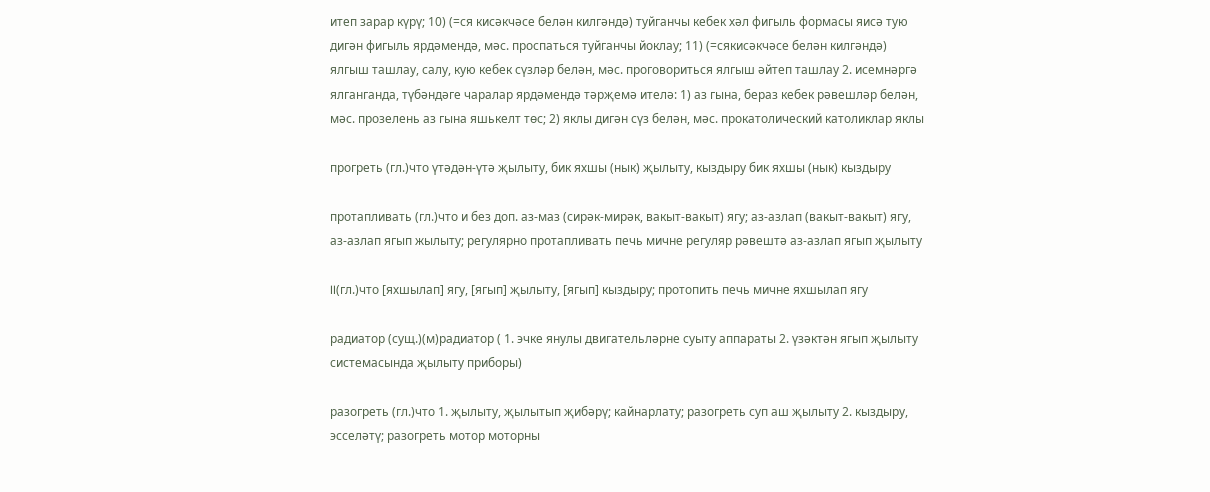итеп зарар күрү; 10) (=ся кисәкчәсе белән килгәндә) туйганчы кебек хәл фигыль формасы яисә тую дигән фигыль ярдәмендә, мәс. проспаться туйганчы йоклау; 11) (=сякисәкчәсе белән килгәндә) ялгыш ташлау, салу, кую кебек сүзләр белән, мәс. проговориться ялгыш әйтеп ташлау 2. исемнәргә ялганганда, түбәндәге чаралар ярдәмендә тәрҗемә ителә: 1) аз гына, бераз кебек рәвешләр белән, мәс. прозелень аз гына яшькелт төс; 2) яклы дигән сүз белән, мәс. прокатолический католиклар яклы

прогреть (гл.)что үтәдән-үтә җылыту, бик яхшы (нык) җылыту, кыздыру бик яхшы (нык) кыздыру

протапливать (гл.)что и без доп. аз-маз (сирәк-мирәк, вакыт-вакыт) ягу; аз-азлап (вакыт-вакыт) ягу, аз-азлап ягып жылыту; регулярно протапливать печь мичне регуляр рәвештә аз-азлап ягып җылыту

II(гл.)что [яхшылап] ягу, [ягып] җылыту, [ягып] кыздыру; протопить печь мичне яхшылап ягу

радиатор (сущ.)(м)радиатор ( 1. эчке янулы двигательләрне суыту аппараты 2. үзәктән ягып җылыту системасында җылыту приборы)

разогреть (гл.)что 1. җылыту, җылытып җибәрү; кайнарлату; разогреть суп аш җылыту 2. кыздыру, эсселәтү; разогреть мотор моторны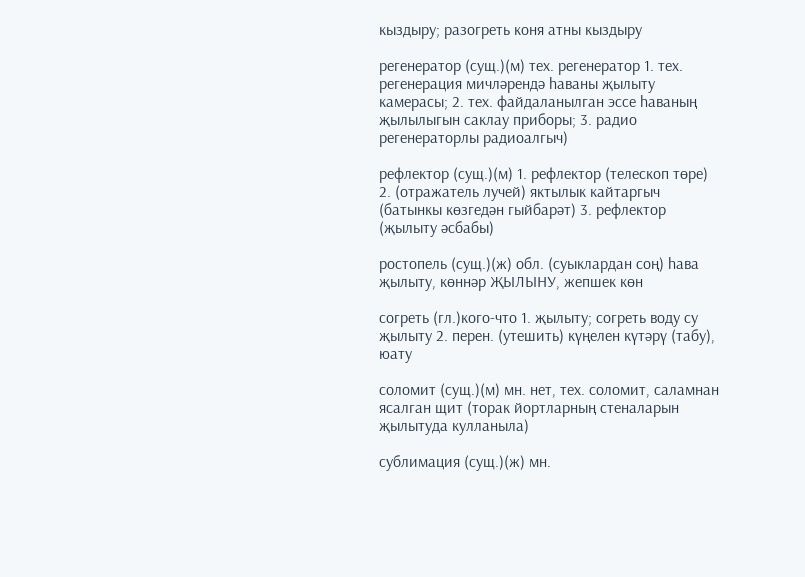кыздыру; разогреть коня атны кыздыру

регенератор (сущ.)(м) тех. регенератор 1. тех. регенерация мичләрендә һаваны җылыту камерасы; 2. тех. файдаланылган эссе һаваның җылылыгын саклау приборы; 3. радио регенераторлы радиоалгыч)

рефлектор (сущ.)(м) 1. рефлектор (телескоп төре) 2. (отражатель лучей) яктылык кайтаргыч (батынкы көзгедән гыйбарәт) 3. рефлектор (җылыту әсбабы)

ростопель (сущ.)(ж) обл. (суыклардан соң) һава җылыту, көннәр ҖЫЛЫНУ, жепшек көн

согреть (гл.)кого-что 1. җылыту; согреть воду су җылыту 2. перен. (утешить) күңелен күтәрү (табу), юату

соломит (сущ.)(м) мн. нет, тех. соломит, саламнан ясалган щит (торак йортларның стеналарын җылытуда кулланыла)

сублимация (сущ.)(ж) мн.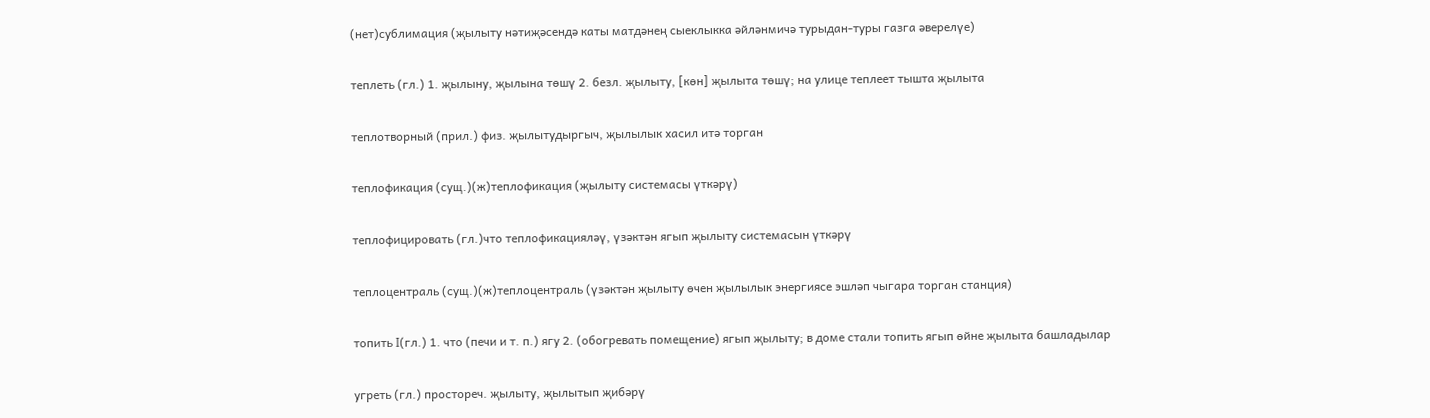(нет)сублимация (җылыту нәтиҗәсендә каты матдәнең сыеклыкка әйләнмичә турыдан-туры газга әверелүе)

теплеть (гл.) 1. җылыну, җылына төшү 2. безл. җылыту, [көн] җылыта төшү; на улице теплеет тышта җылыта

теплотворный (прил.) физ. җылытудыргыч, җылылык хасил итә торган

теплофикация (сущ.)(ж)теплофикация (җылыту системасы үткәрү)

теплофицировать (гл.)что теплофикацияләү, үзәктән ягып җылыту системасын үткәрү

теплоцентраль (сущ.)(ж)теплоцентраль (үзәктән җылыту өчен җылылык энергиясе эшләп чыгара торган станция)

топить I(гл.) 1. что (печи и т. п.) ягу 2. (обогревать помещение) ягып җылыту; в доме стали топить ягып өйне җылыта башладылар

угреть (гл.) простореч. җылыту, җылытып җибәрү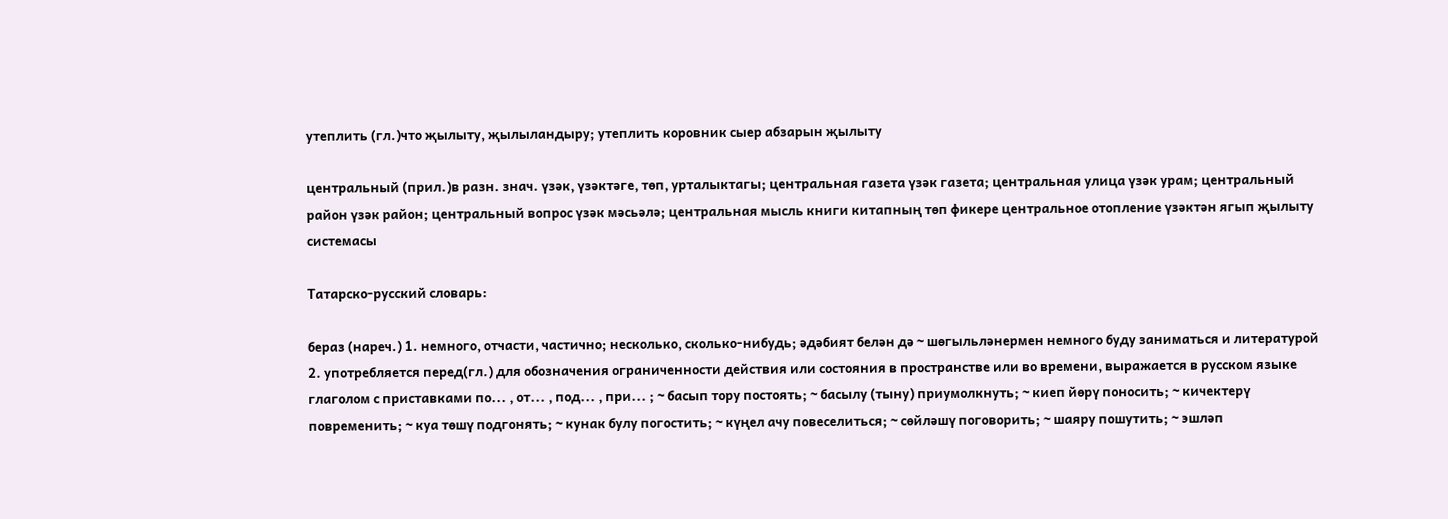утеплить (гл.)что җылыту, җылыландыру; утеплить коровник сыер абзарын җылыту

центральный (прил.)в разн. знач. үзәк, үзәктәге, төп, урталыктагы; центральная газета үзәк газета; центральная улица үзәк урам; центральный район үзәк район; центральный вопрос үзәк мәсьәлә; центральная мысль книги китапның төп фикере центральное отопление үзәктән ягып җылыту системасы

Татарско-русский словарь:

бераз (нареч.) 1. немного, отчасти, частично; несколько, сколько-нибудь; әдәбият белән дә ~ шөгыльләнермен немного буду заниматься и литературой 2. употребляется перед(гл.) для обозначения ограниченности действия или состояния в пространстве или во времени, выражается в русском языке глаголом с приставками по... , от... , под... , при... ; ~ басып тору постоять; ~ басылу (тыну) приумолкнуть; ~ киеп йөрү поносить; ~ кичектерү повременить; ~ куа төшү подгонять; ~ кунак булу погостить; ~ күңел ачу повеселиться; ~ сөйләшү поговорить; ~ шаяру пошутить; ~ эшләп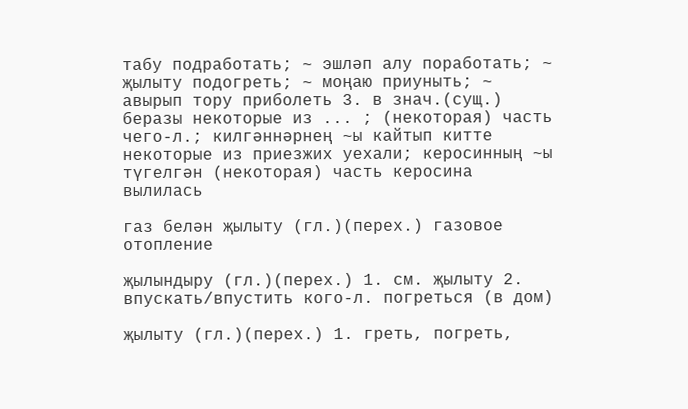табу подработать; ~ эшләп алу поработать; ~ җылыту подогреть; ~ моңаю приуныть; ~ авырып тору приболеть 3. в знач.(сущ.) беразы некоторые из ... ; (некоторая) часть чего-л.; килгәннәрнең ~ы кайтып китте некоторые из приезжих уехали; керосинның ~ы түгелгән (некоторая) часть керосина вылилась

газ белән җылыту (гл.)(перех.) газовое отопление

җылындыру (гл.)(перех.) 1. см. җылыту 2. впускать/впустить кого-л. погреться (в дом)

җылыту (гл.)(перех.) 1. греть, погреть,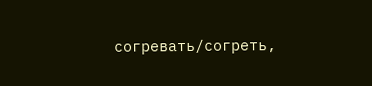согревать/согреть,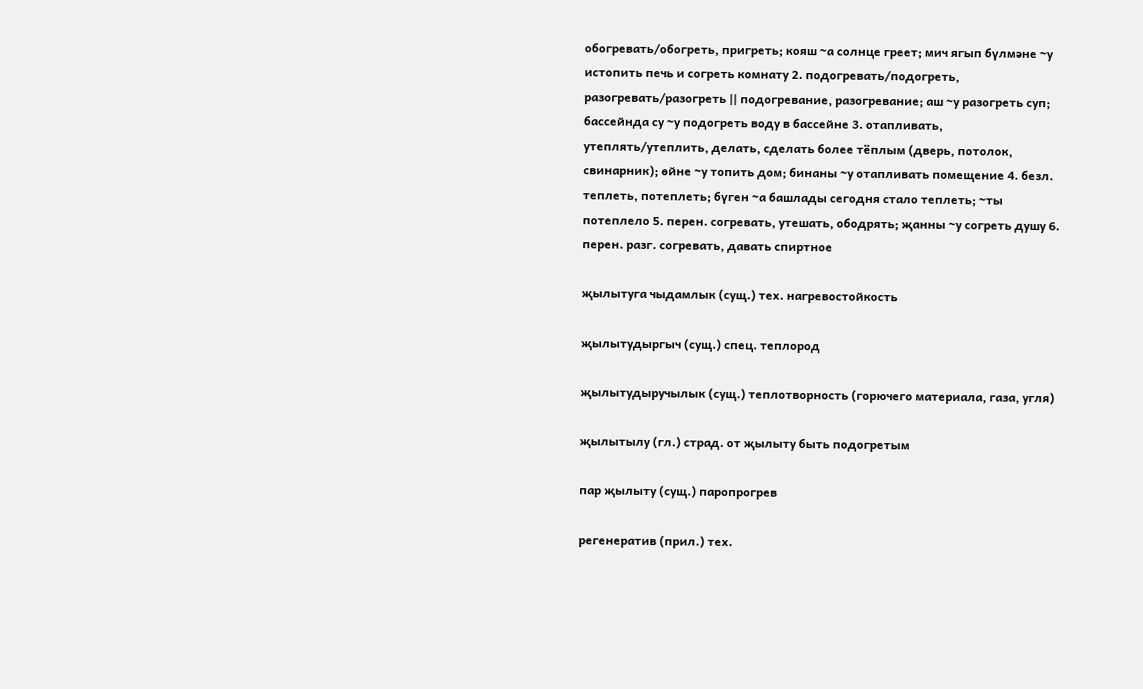обогревать/обогреть, пригреть; кояш ~а солнце греет; мич ягып бүлмәне ~у истопить печь и согреть комнату 2. подогревать/подогреть, разогревать/разогреть || подогревание, разогревание; аш ~у разогреть суп; бассейнда су ~у подогреть воду в бассейне 3. отапливать, утеплять/утеплить, делать, сделать более тёплым (дверь, потолок, свинарник); өйне ~у топить дом; бинаны ~у отапливать помещение 4. безл. теплеть, потеплеть; бүген ~а башлады сегодня стало теплеть; ~ты потеплело 5. перен. согревать, утешать, ободрять; җанны ~у согреть душу 6. перен. разг. согревать, давать спиртное

җылытуга чыдамлык (сущ.) тех. нагревостойкость

җылытудыргыч (сущ.) спец. теплород

җылытудыручылык (сущ.) теплотворность (горючего материала, газа, угля)

җылытылу (гл.) страд. от җылыту быть подогретым

пар җылыту (сущ.) паропрогрев

регенератив (прил.) тех.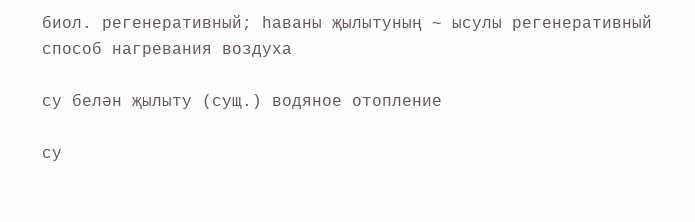биол. регенеративный; һаваны җылытуның ~ ысулы регенеративный способ нагревания воздуха

су белән җылыту (сущ.) водяное отопление

су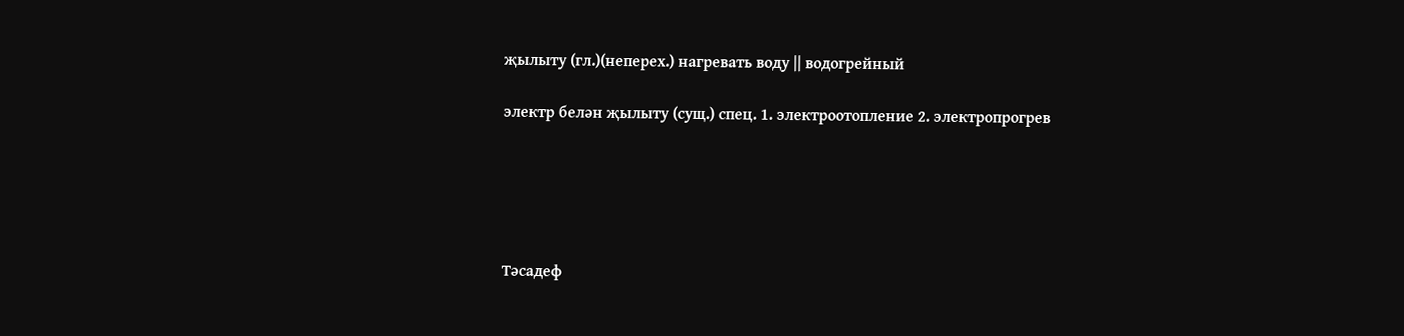җылыту (гл.)(неперех.) нагревать воду || водогрейный

электр белән җылыту (сущ.) спец. 1. электроотопление 2. электропрогрев





Тәсадеф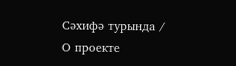Сәхифә турында / О проекте